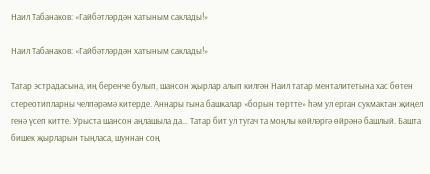Наил Табанаков: «Гайбәтләрдән хатыным саклады!»

Наил Табанаков: «Гайбәтләрдән хатыным саклады!»

Татар эстрадасына, иң беренче булып, шансон җырлар алып килгән Наил татар менталитетына хас бөтен стереотипларны челпәрәмә китерде. Аннары гына башкалар «борын төртте» һәм ул ерган сукмактан җиңел генә үсеп китте. Урыста шансон аңлашыла да… Татар бит ул тугач та моңлы көйләргә өйрәнә башлый. Башта бишек җырларын тыңласа, шуннан соң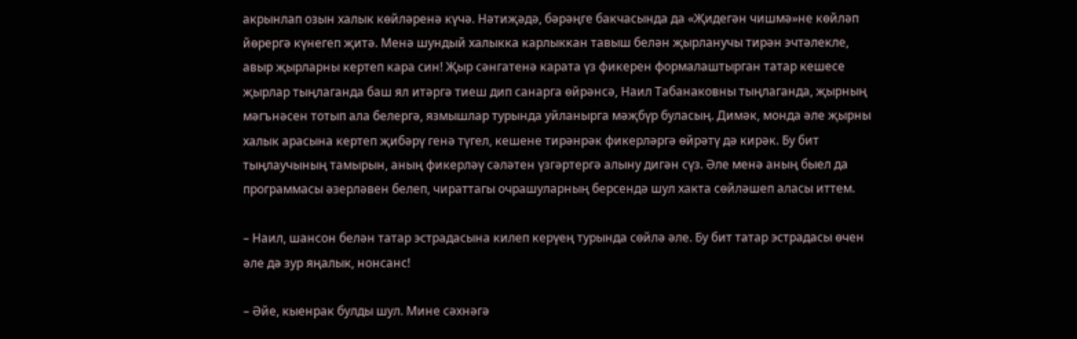акрынлап озын халык көйләренә күчә. Нәтиҗәдә, бәрәңге бакчасында да «Җидегән чишмә»не көйләп йөрергә күнегеп җитә. Менә шундый халыкка карлыккан тавыш белән җырланучы тирән эчтәлекле, авыр җырларны кертеп кара син! Җыр сәнгатенә карата үз фикерен формалаштырган татар кешесе җырлар тыңлаганда баш ял итәргә тиеш дип санарга өйрәнсә, Наил Табанаковны тыңлаганда, җырның мәгънәсен тотып ала белергә, язмышлар турында уйланырга мәҗбүр буласың. Димәк, монда әле җырны халык арасына кертеп җибәрү генә түгел, кешене тирәнрәк фикерләргә өйрәтү дә кирәк. Бу бит тыңлаучының тамырын, аның фикерләү сәләтен үзгәртергә алыну дигән сүз. Әле менә аның быел да программасы әзерләвен белеп, чираттагы очрашуларның берсендә шул хакта сөйләшеп аласы иттем.

– Наил, шансон белән татар эстрадасына килеп керүең турында сөйлә әле. Бу бит татар эстрадасы өчен әле дә зур яңалык, нонсанс!

– Әйе, кыенрак булды шул. Мине сәхнәгә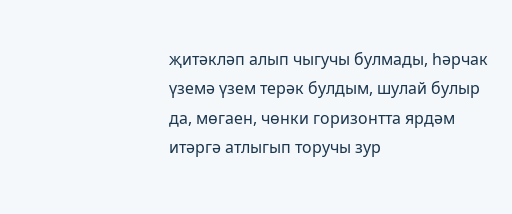җитәкләп алып чыгучы булмады, һәрчак үземә үзем терәк булдым, шулай булыр да, мөгаен, чөнки горизонтта ярдәм итәргә атлыгып торучы зур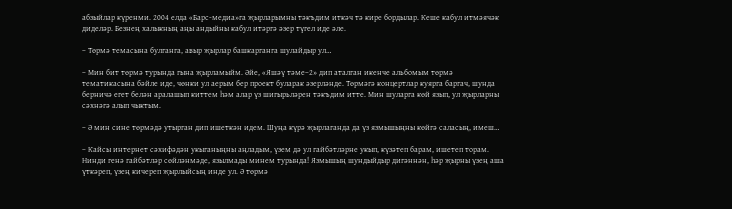абзыйлар күренми. 2004 елда «Барс-медиа»га җырларымны тәкъдим иткәч тә кире бордылар. Кеше кабул итмәячәк диделәр. Безнең халыкның аңы андыйны кабул итәргә әзер түгел иде әле.

– Төрмә темасына булганга, авыр җырлар башкарганга шулайдыр ул…

– Мин бит төрмә турында гына җырламыйм. Әйе, «Яшәү тәме–2» дип аталган икенче альбомым төрмә тематикасына бәйле иде, чөнки ул аерым бер проект буларак әзерләнде. Төрмәгә концертлар куярга баргач, шунда берничә егет белән аралашып киттем һәм алар үз шигырьләрен тәкъдим итте. Мин шуларга көй язып, ул җырларны сәхнәгә алып чыктым.

– Ә мин сине төрмәдә утырган дип ишеткән идем. Шуңа күрә җырлаганда да үз язмышыңны көйгә саласың, имеш…

– Кайсы интернет сәхифәдән укыганыңны аңладым, үзем дә ул гайбәтләрне укып, күзәтеп барам, ишетеп торам. Нинди генә гайбәтләр сөйләнмәде, язылмады минем турында! Язмышың шундыйдыр дигәннән, һәр җырны үзең аша үткәреп, үзең кичереп җырлыйсың инде ул. Ә төрмә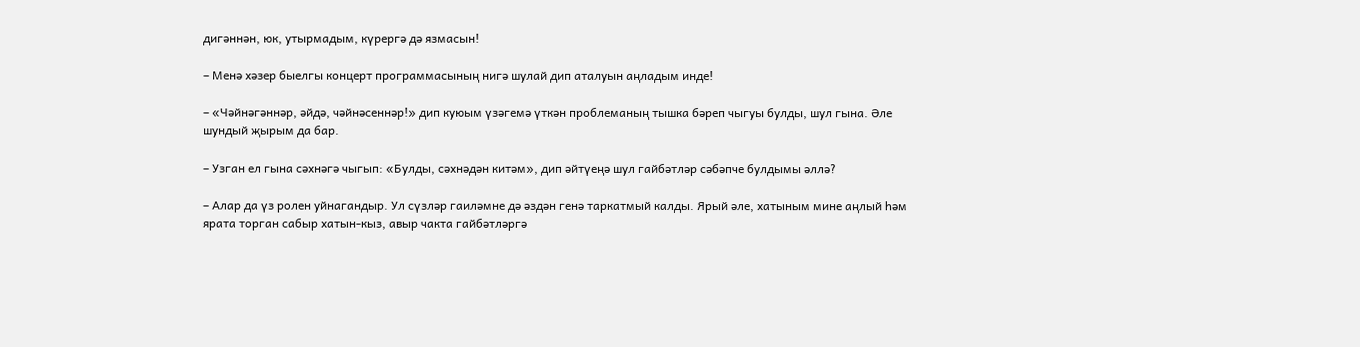дигәннән, юк, утырмадым, күрергә дә язмасын!

– Менә хәзер быелгы концерт программасының нигә шулай дип аталуын аңладым инде!

– «Чәйнәгәннәр, әйдә, чәйнәсеннәр!» дип куюым үзәгемә үткән проблеманың тышка бәреп чыгуы булды, шул гына. Әле шундый җырым да бар.

– Узган ел гына сәхнәгә чыгып: «Булды, сәхнәдән китәм», дип әйтүеңә шул гайбәтләр сәбәпче булдымы әллә?

– Алар да үз ролен уйнагандыр. Ул сүзләр гаиләмне дә әздән генә таркатмый калды. Ярый әле, хатыным мине аңлый һәм ярата торган сабыр хатын-кыз, авыр чакта гайбәтләргә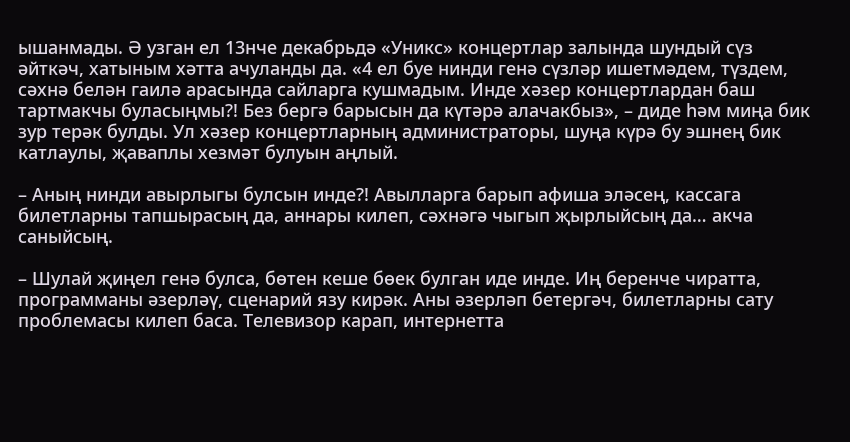ышанмады. Ә узган ел 13нче декабрьдә «Уникс» концертлар залында шундый сүз әйткәч, хатыным хәтта ачуланды да. «4 ел буе нинди генә сүзләр ишетмәдем, түздем, сәхнә белән гаилә арасында сайларга кушмадым. Инде хәзер концертлардан баш тартмакчы буласыңмы?! Без бергә барысын да күтәрә алачакбыз», – диде һәм миңа бик зур терәк булды. Ул хәзер концертларның администраторы, шуңа күрә бу эшнең бик катлаулы, җаваплы хезмәт булуын аңлый.

– Аның нинди авырлыгы булсын инде?! Авылларга барып афиша эләсең, кассага билетларны тапшырасың да, аннары килеп, сәхнәгә чыгып җырлыйсың да… акча саныйсың.

– Шулай җиңел генә булса, бөтен кеше бөек булган иде инде. Иң беренче чиратта, программаны әзерләү, сценарий язу кирәк. Аны әзерләп бетергәч, билетларны сату проблемасы килеп баса. Телевизор карап, интернетта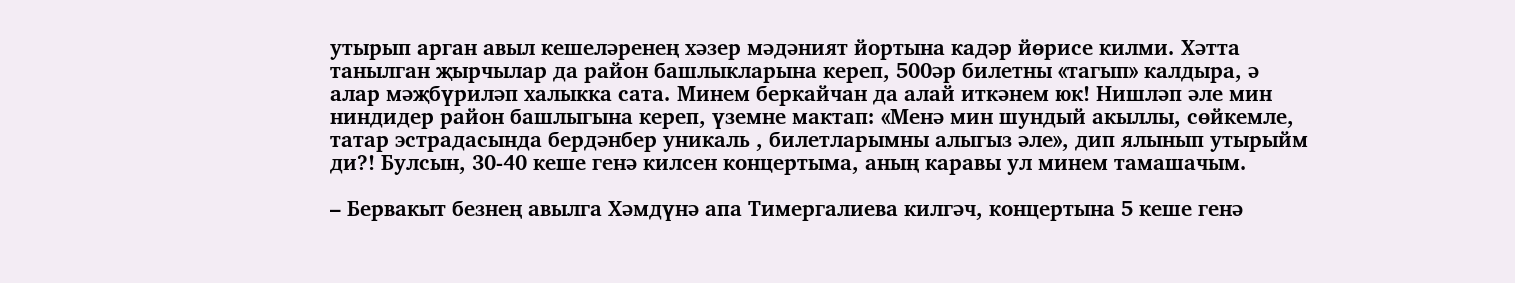утырып арган авыл кешеләренең хәзер мәдәният йортына кадәр йөрисе килми. Хәтта танылган җырчылар да район башлыкларына кереп, 500әр билетны «тагып» калдыра, ә алар мәҗбүриләп халыкка сата. Минем беркайчан да алай иткәнем юк! Нишләп әле мин ниндидер район башлыгына кереп, үземне мактап: «Менә мин шундый акыллы, сөйкемле, татар эстрадасында бердәнбер уникаль , билетларымны алыгыз әле», дип ялынып утырыйм ди?! Булсын, 30-40 кеше генә килсен концертыма, аның каравы ул минем тамашачым.

– Бервакыт безнең авылга Хәмдүнә апа Тимергалиева килгәч, концертына 5 кеше генә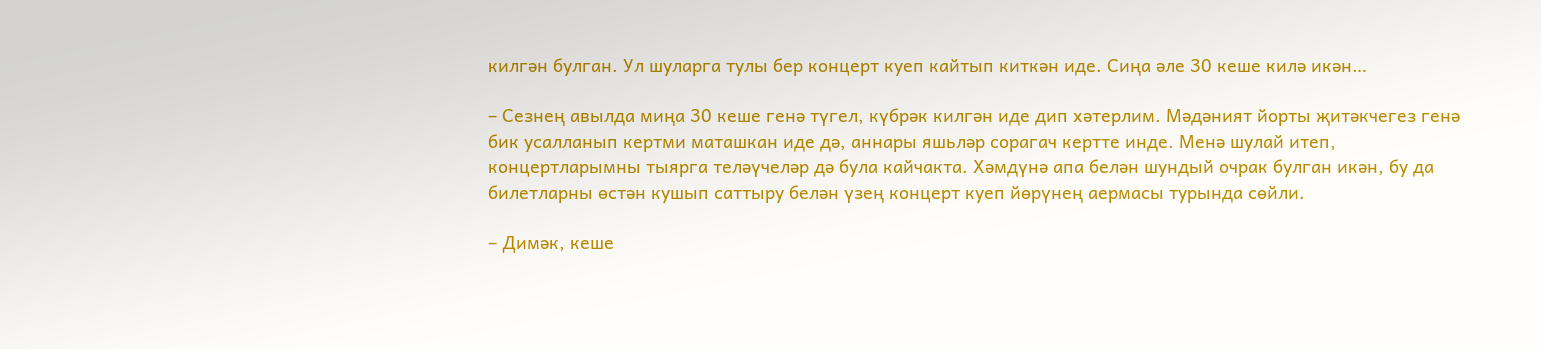килгән булган. Ул шуларга тулы бер концерт куеп кайтып киткән иде. Сиңа әле 30 кеше килә икән…

– Сезнең авылда миңа 30 кеше генә түгел, күбрәк килгән иде дип хәтерлим. Мәдәният йорты җитәкчегез генә бик усалланып кертми маташкан иде дә, аннары яшьләр сорагач кертте инде. Менә шулай итеп, концертларымны тыярга теләүчеләр дә була кайчакта. Хәмдүнә апа белән шундый очрак булган икән, бу да билетларны өстән кушып саттыру белән үзең концерт куеп йөрүнең аермасы турында сөйли.

– Димәк, кеше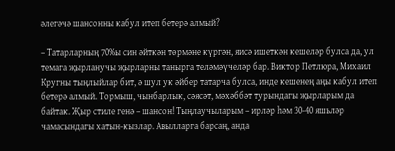әлегәчә шансонны кабул итеп бетерә алмый?

– Татарларның 70%ы син әйткән төрмәне күргән, яисә ишеткән кешеләр булса да, ул темага җырланучы җырларны танырга теләмәүчеләр бар. Виктор Петлюра, Михаил Кругны тыңлыйлар бит, ә шул ук әйбер татарча булса, инде кешенең аңы кабул итеп бетерә алмый. Тормыш, чынбарлык, сәясәт, мәхәббәт турындагы җырларым да байтак. Җыр стиле генә – шансон! Тыңлаучыларым – ирләр һәм 30-40 яшьләр чамасындагы хатын-кызлар. Авылларга барсаң, анда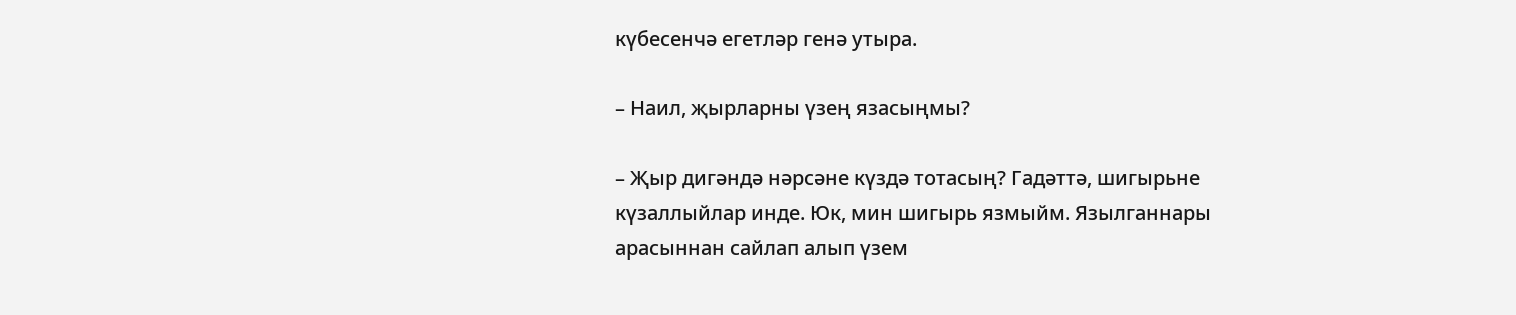күбесенчә егетләр генә утыра.

– Наил, җырларны үзең язасыңмы?

– Җыр дигәндә нәрсәне күздә тотасың? Гадәттә, шигырьне күзаллыйлар инде. Юк, мин шигырь язмыйм. Язылганнары арасыннан сайлап алып үзем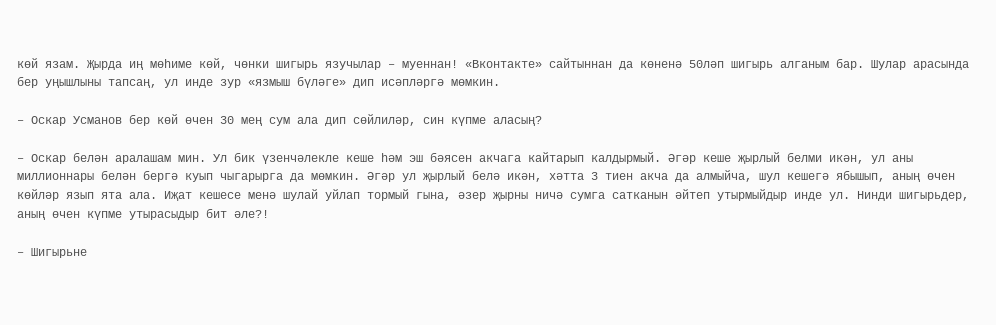көй язам. Җырда иң мөһиме көй, чөнки шигырь язучылар – муеннан! «Вконтакте» сайтыннан да көненә 50ләп шигырь алганым бар. Шулар арасында бер уңышлыны тапсаң, ул инде зур «язмыш бүләге» дип исәпләргә мөмкин.

– Оскар Усманов бер көй өчен 30 мең сум ала дип сөйлиләр, син күпме аласың?

– Оскар белән аралашам мин. Ул бик үзенчәлекле кеше һәм эш бәясен акчага кайтарып калдырмый. Әгәр кеше җырлый белми икән, ул аны миллионнары белән бергә куып чыгарырга да мөмкин. Әгәр ул җырлый белә икән, хәтта 3 тиен акча да алмыйча, шул кешегә ябышып, аның өчен көйләр язып ята ала. Иҗат кешесе менә шулай уйлап тормый гына, әзер җырны ничә сумга сатканын әйтеп утырмыйдыр инде ул. Нинди шигырьдер, аның өчен күпме утырасыдыр бит әле?!

– Шигырьне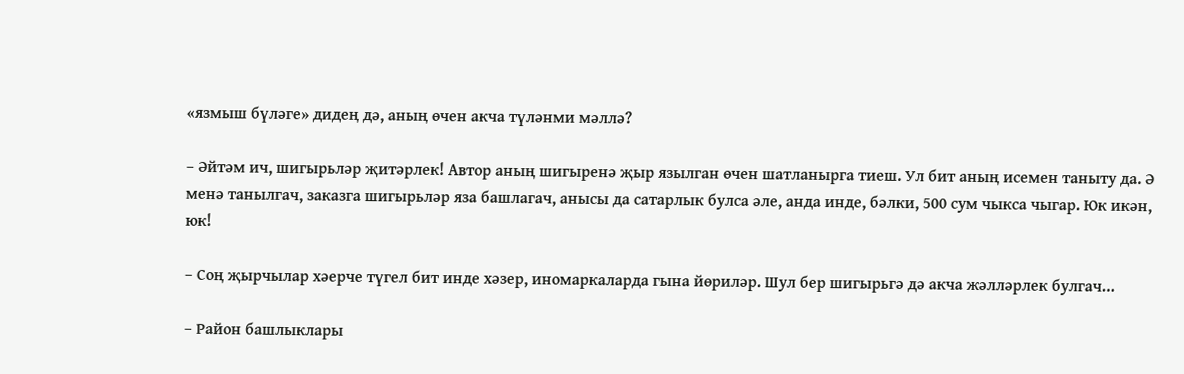«язмыш бүләге» дидең дә, аның өчен акча түләнми мәллә?

– Әйтәм ич, шигырьләр җитәрлек! Автор аның шигыренә җыр язылган өчен шатланырга тиеш. Ул бит аның исемен таныту да. Ә менә танылгач, заказга шигырьләр яза башлагач, анысы да сатарлык булса әле, анда инде, бәлки, 500 сум чыкса чыгар. Юк икән, юк!

– Соң җырчылар хәерче түгел бит инде хәзер, иномаркаларда гына йөриләр. Шул бер шигырьгә дә акча жәлләрлек булгач…

– Район башлыклары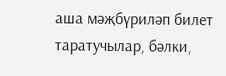аша мәҗбүриләп билет таратучылар, бәлки,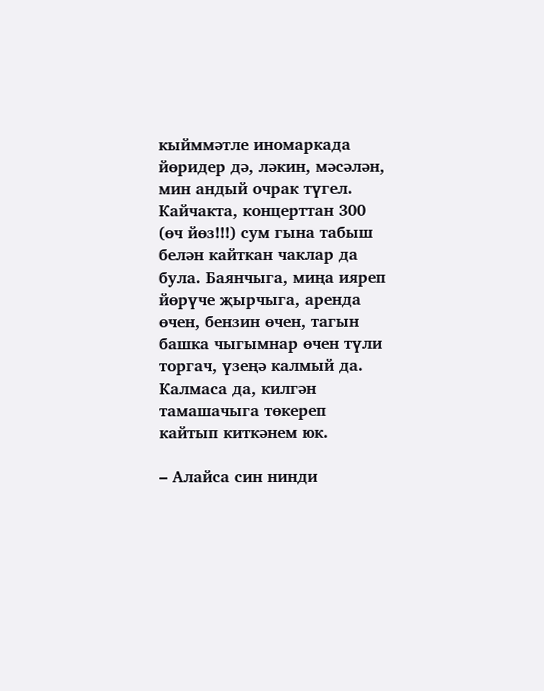кыйммәтле иномаркада йөридер дә, ләкин, мәсәлән, мин андый очрак түгел. Кайчакта, концерттан 300 (өч йөз!!!) сум гына табыш белән кайткан чаклар да була. Баянчыга, миңа ияреп йөрүче җырчыга, аренда өчен, бензин өчен, тагын башка чыгымнар өчен түли торгач, үзеңә калмый да. Калмаса да, килгән тамашачыга төкереп кайтып киткәнем юк.

– Алайса син нинди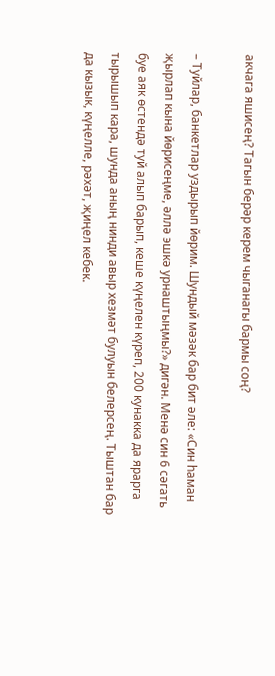акчага яшисең? Тагын берәр керем чыганагы бармы соң?

– Туйлар, банкетлар уздырып йөрим. Шундый мәзәк бар бит әле: «Син һаман җырлап кына йөрисеңме, әллә эшкә урнаштыңмы?» дигән. Менә син 6 сәгать буе аяк өстендә туй алып барып, кеше күңелен күреп, 200 кунакка да ярарга тырышып кара, шунда аның нинди авыр хезмәт булуын белерсең. Тыштан бар да кызык, күңелле, рәхәт, җиңел кебек.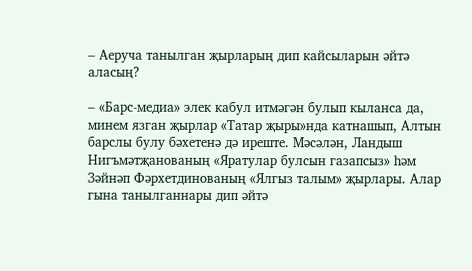– Аеруча танылган җырларың дип кайсыларын әйтә аласың?

– «Барс-медиа» элек кабул итмәгән булып кыланса да, минем язган җырлар «Татар җыры»нда катнашып, Алтын барслы булу бәхетенә дә иреште. Мәсәлән, Ландыш Нигъмәтҗанованың «Яратулар булсын газапсыз» һәм Зәйнәп Фәрхетдинованың «Ялгыз талым» җырлары. Алар гына танылганнары дип әйтә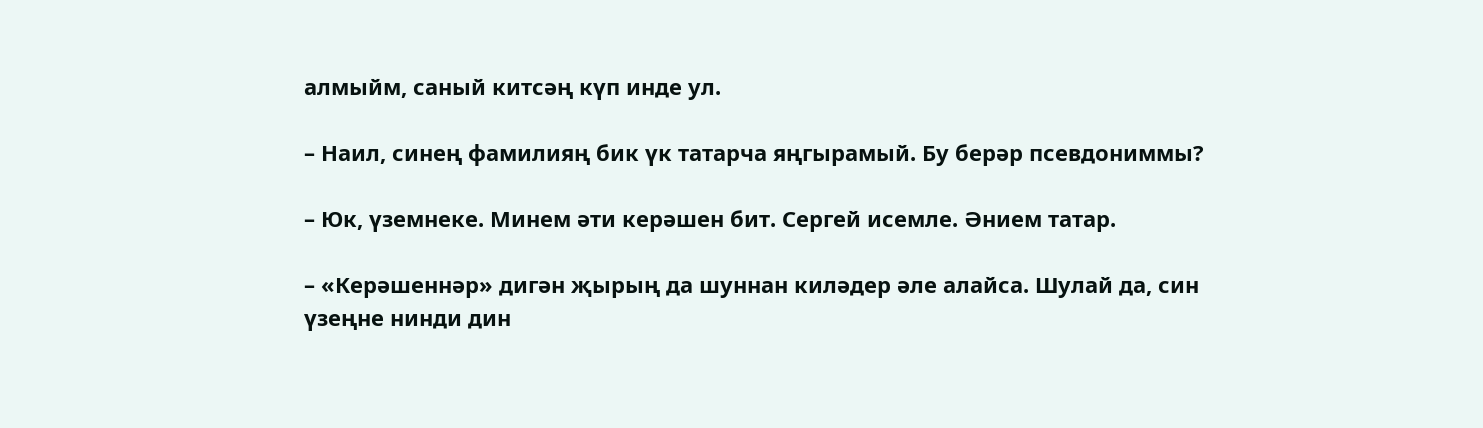алмыйм, саный китсәң күп инде ул.

– Наил, синең фамилияң бик үк татарча яңгырамый. Бу берәр псевдониммы?

– Юк, үземнеке. Минем әти керәшен бит. Сергей исемле. Әнием татар.

– «Керәшеннәр» дигән җырың да шуннан киләдер әле алайса. Шулай да, син үзеңне нинди дин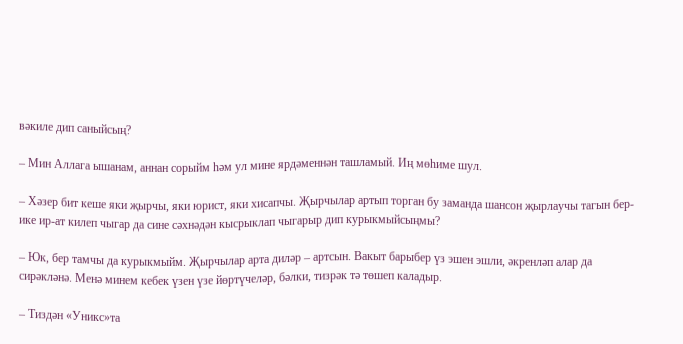вәкиле дип саныйсың?

– Мин Аллага ышанам, аннан сорыйм һәм ул мине ярдәменнән ташламый. Иң мөһиме шул.

– Хәзер бит кеше яки җырчы, яки юрист, яки хисапчы. Җырчылар артып торган бу заманда шансон җырлаучы тагын бер-ике ир-ат килеп чыгар да сине сәхнәдән кысрыклап чыгарыр дип курыкмыйсыңмы?

– Юк, бер тамчы да курыкмыйм. Җырчылар арта диләр – артсын. Вакыт барыбер үз эшен эшли, әкренләп алар да сирәкләнә. Менә минем кебек үзен үзе йөртүчеләр, бәлки, тизрәк тә төшеп каладыр.

– Тиздән «Уникс»та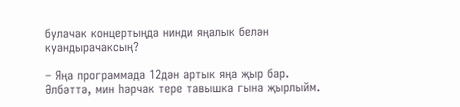булачак концертыңда нинди яңалык белән куандырачаксың?

– Яңа программада 12дән артык яңа җыр бар. Әлбәттә, мин һәрчак тере тавышка гына җырлыйм.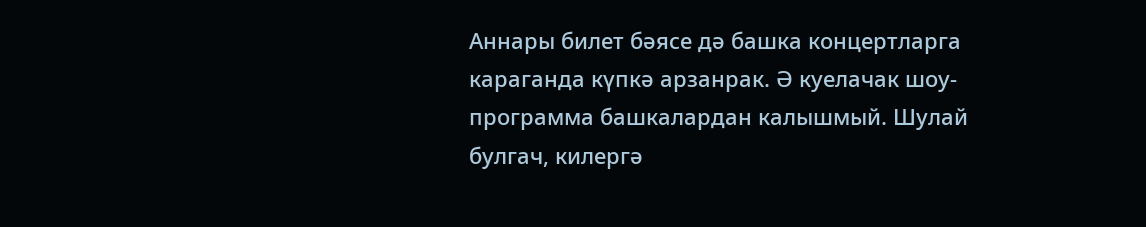Аннары билет бәясе дә башка концертларга караганда күпкә арзанрак. Ә куелачак шоу- программа башкалардан калышмый. Шулай булгач, килергә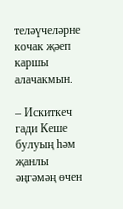теләүчеләрне кочак җәеп каршы алачакмын.

– Искиткеч гади Кеше булуың һәм җанлы әңгәмәң өчен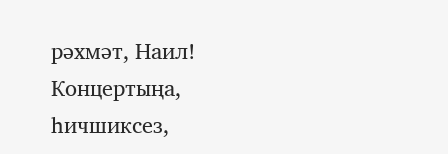рәхмәт, Наил! Концертыңа, һичшиксез,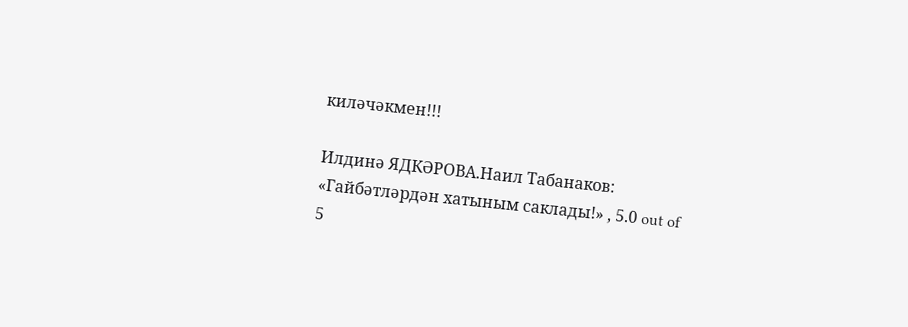киләчәкмен!!!

Илдинә ЯДКӘРОВА.Наил Табанаков: «Гайбәтләрдән хатыным саклады!» , 5.0 out of 5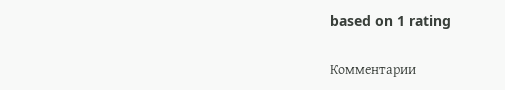based on 1 rating

Комментарии